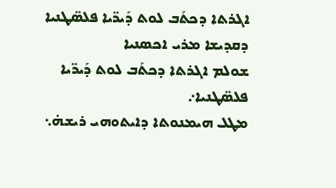ܐܓܪܬܐ ܕܟܬܰܒ ܠܘܬ ܕܰܝܖ̈ܝܐ ܦܠܣ̈ܛܢܝܐ
ܕܩܕܝܫܐ ܡܪܝ ܐܟܣܢܝܐ
ܫܘܠܡ ܐܓܪܬܐ ܕܟܬܰܒ ܠܘܬ ܕܰܝܖ̈ܝܐ ܦܠܣ̈ܛܢܝܐ܇
ܡܛܠ ܗܝܡܢܘܬܐ ܕܐܝܬܘܗܝ ܪܝܫܗ̇܆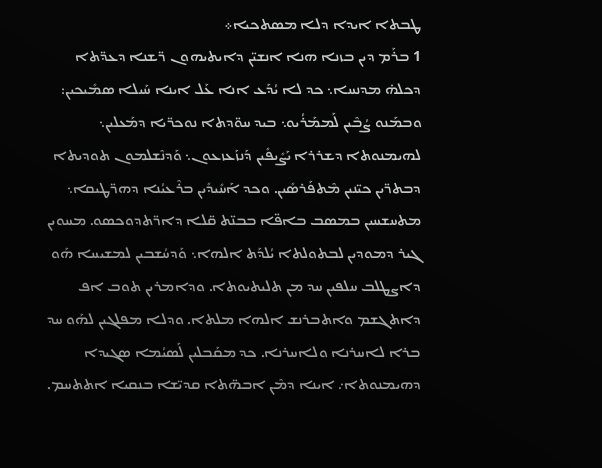ܛܒܬܐ ܐܝܕܐ ܕܠܐ ܡܣܬܟܝܐ܀
1 ܒܪܰܡ ܕܝܢ ܒܙܢܐ ܗܢܐ ܐܢܫܝ̈ܢ ܕܐܝܬܝܗܘܢ ܖ̈ܫܢܐ ܕܥܕ̈ܬܐ ܕܟܠܗ̇ ܡܕܢܚܐ܆ ܟܕ ܠܐ ܝܳܕܰܥ ܐܢܐ ܥܰܠ ܐܝܢܐ ܚܰܝܠܐ ܣܡܺܝܟܝܢ: ܘܒܡܰܢܘ ܨܳܒܶܝܢ ܠܰܡܡܰܪܳܝܘ܆ ܒܝܕ ܚܘ̈ܕܬܐ ܢܘܟܖ̈ܝܐ ܕܡܰܥܠܝܢ܆ ܠܗܝܡܢܘܬܐ ܕܫܪܪܐ ܝܰܨܺܝܦܺܝܢ ܕܰܢܙܰܥܙܥܘܢ܆ ܘܰܕܢܶܫܠܡܘܢ ܬܘܕܝܬܐ ܕܒܬܖ̈ܝܢ ܟܝ̈ܢܝܢ ܡܶܬܦܰܪܣܺܝܢ. ܘܟܕ ܐܰܚܺܝܕܺܝܢ ܒܪܶܥܝܳܢܐ ܕܗܖ̈ܛܝܩܐ܆ ܡܬܚܫܚܝܢ ܒܡܣܒ ܒܐܦ̈ܐ ܒܒܢ̈ܬ ܩ̈ܠܐ ܕܐܖ̈ܬܕܘܟܣܘ. ܡܚܘܝܢ ܓܝܪ ܕܡܘܕܝܢ ܠܒܬܘܠܬܐ ܝܳܠܕܰܬ ܐܠܗܐ܆ ܘܰܕܚܳܫܒܝܢ ܠܡܫܝܚܐ ܗܰܘ ܕܐܨܛܠܒ ܚܠܦܝܢ ܚܕ ܡܢ ܬܠܝܬܝܘܬܐ. ܘܕܐܡܪܝܢ ܬܘܒ ܐܦ ܕܐܬܓܫܡ ܘܐܬܒܪܢܫ ܐܠܗܐ ܡܠܬܐ. ܘܕܠܐ ܡܦܠܓܝܢ ܠܗܰܘ ܚܕ ܒܪܐ ܠܐܚܪܢܐ ܘܠܐܚܪܢܐ. ܟܕ ܡܩܰܒܠܝܢ ܠܰܣܝܳܡܐ ܣܓܝܕܐ ܕܗܝܡܢܘܬܐ܇ ܐܝܢܐ ܕܡܶܢ ܐܒܗ̈ܬܐ ܩܕܝ̈ܫܐ ܒܢܩܝܐ ܐܬܬܚܡ.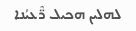ܠܗܠܝܢ ܗܟܝܠ ܖ̈ܶܥܝܳܢܐ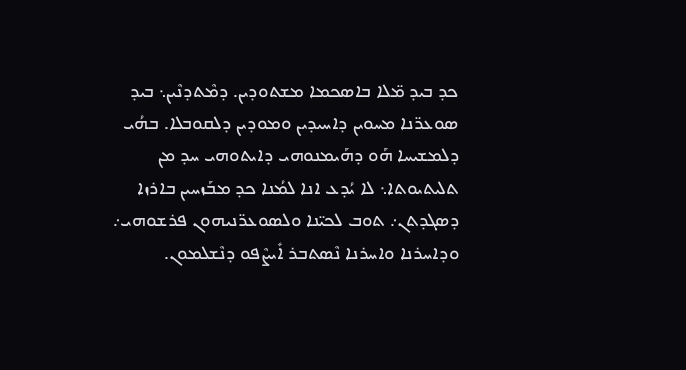ܟܕ ܒܝܕ ܡ̈ܠܐ ܒܐܣܟܡܐ ܡܫܬܘܕܝܢ. ܕܡܶܬܕܢܶܝܢ܆ ܒܝܕ ܣܘܥܖ̈ܢܐ ܡܚܘܝܢ ܕܐܚܝܕܝܢ ܘܡܘܕܝܢ ܕܠܩܘܒܠܐ. ܒܗܳܝ ܕܠܡܫܝܚܐ ܗܰܘ ܕܗܰܝܡܢܘܗܝ ܕܐܝܬܘܗܝ ܚܕ ܡܢ ܬܠܝܬܝܘܬܐ܆ ܠܐ ܝܳܕܥ ܐܢܐ ܠܡܳܢܐ ܟܕ ܡܒܰܙܚܝܢ ܒܐܪܙܐ ܕܣܓܕܬܢ܇ ܬܘܒ ܠܟܝ̈ܢܐ ܘܠܣܘܥܖ̈ܢܝܗܘܢ ܦܪܫܘܗܝ܇ ܘܕܐܚܪܢܐ ܘܐܚܪܢܐ ܢܶܣܬܒܪ ܐܺܝܨܶܦܘ ܕܢܶܫܠܡܘܢ.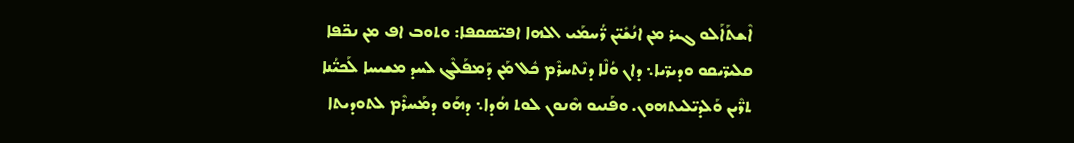ܐܶܫܬܰܐܰܠܘ ܓܝܪ ܡܢ ܐܢܳܫܺܝ̈ܢ ܖ̈ܳܚܡܰܝ ܐܠܗܐ ܐܦܝ̈ܣܩܦܐ: ܘܬܘܒ ܐܦ ܡܢ ܢܟ̈ܦܐ ܩܠܝܖ̈ܝܩܘ ܘܕܝܖ̈ܝܐ܆ ܕܐܢ ܘܳܠܶܐ ܕܢܶܬܚܪܶܡ ܟܽܠ ܡܰܢ ܕܰܡܦܰܠܶܓ ܠܚܕ ܡܫܝܚܐ ܠܰܟܝ̈ܳܢܐ ܬܖ̈ܶܝܢ ܘܰܠܕܝ̈ܠܝܬܗܘܢ. ܘܦܰܢܝܘ ܗܶܢܘܢ ܠܘܬ ܗܳܕܐ܆ ܕܗܰܘ ܕܡܰܚܪܶܡ ܠܬܘܕܝܬܐ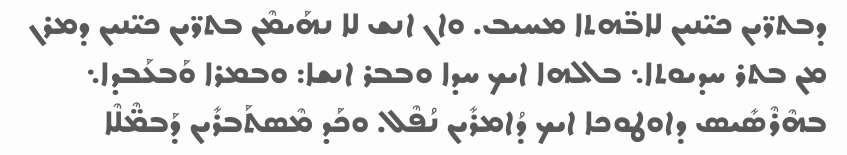ܕܒܬܖ̈ܝܢ ܟܝ̈ܢܝܢ ܠܐܒ̈ܗܬܐ ܡܚܝܒ. ܘܐܢ ܐܢܫ ܠܐ ܢܗܰܝܡܶܢ ܒܬܖ̈ܝܢ ܟܝ̈ܢܝܢ ܕܡܪܢ ܡܢ ܒܬܪ ܚܕܝܘܬܐ܆ ܒܐܠܗܐ ܐܝܟ ܚܕܐ ܘܒܒܪ ܐܢܫܐ: ܘܒܡܪܐ ܘܰܒܥܰܒܕܐ܆ ܒܗܶܪܶܣܺܝܣ ܕܐܘܛܘܟܐ ܐܝܟ ܕܳܐܡܪܺܝܢ ܢܳܦܶܠ. ܘܟܰܕ ܡܶܣܬܰܒܪܺܝܢ ܕܰܒܡ̈ܶܠܶܐ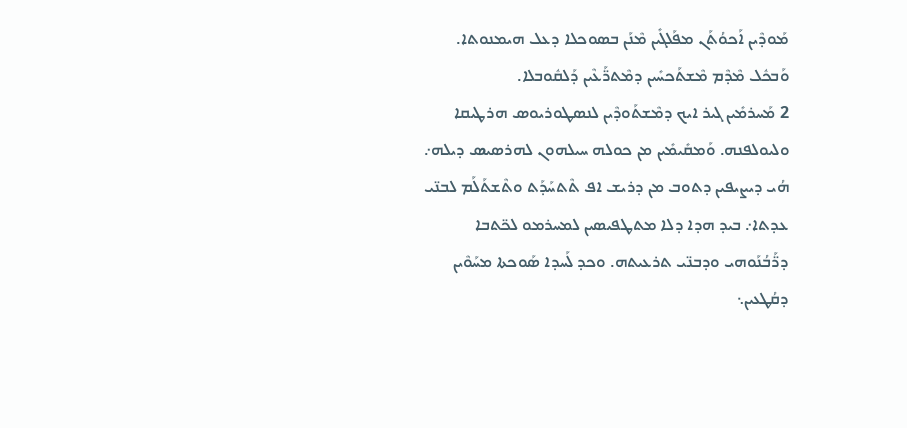ܡܰܘܕܶܝܢ ܐܰܟܘܳܬܰܢ ܡܦܰܠܓܺܝܢ ܡܶܢܰܢ ܒܣܘܟܠܐ ܕܥܠ ܗܝܡܢܘܬܐ. ܘܰܒܟܽܠ ܡܶܕܶܡ ܡܶܫܬܰܟܚܺܝܢ ܕܡܶܬܖ̈ܰܥܶܝܢ ܕܰܠܩܽܘܒܠܐ.
2 ܡܰܚܪܡܺܝܢ ܓܝܪ ܐܝܟ ܕܡܶܫܬܰܘܕܶܝܢ ܠܢܣܛܘܪܝܘܣ ܗܪܛܝܩܐ ܘܠܝܘܠܦܢܗ. ܘܰܡܩܺܝܡܺܝܢ ܡܢ ܟܘܠܗ ܚܝܠܗܘܢ ܠܗܪܣܝܣ ܕܝܠܗ܇ ܗܳܝ ܕܝܨܝܦܝܢ ܕܬܘܒ ܡܢ ܕܪܝܫ ܐܦ ܬܶܬܚܰܕܰܬ ܘܬܶܫܬܰܠܰܡ ܠܒܢ̈ܝ ܥܕܬܐ܇ ܒܝܕ ܗܕܐ ܕܠܐ ܡܬܛܦܝܣܝܢ ܠܡܚܪܡܘ ܠܟ̈ܬܒܐ ܕܖ̈ܰܒܳܢܰܘܗܝ ܘܕܒܢ̈ܝ ܬܪܥܝܬܗ. ܘܟܕ ܠܰܚܕܐ ܣܰܘܟܬܐ ܡܚܰܘܶܝܢ ܕܩܳܛܥܝܢ܆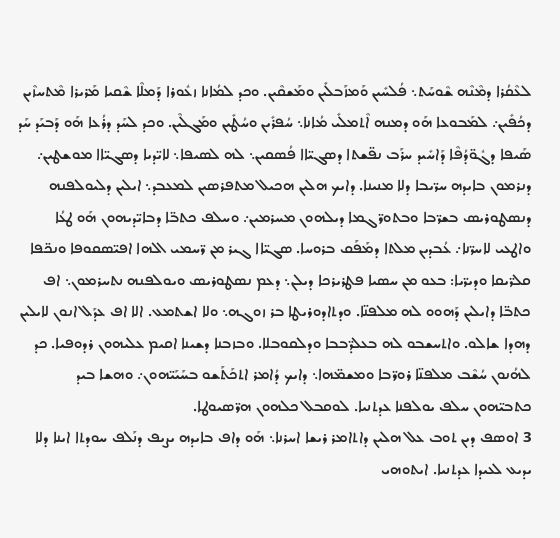ܠܥܶܩܳܪܐ ܕܡܶܢܶܗ ܫܶܘܚܰܬ܆ ܦܳܠܚܺܝܢ ܘܰܡܙܰܒܠܺܝܢ ܘܡܰܫܩܶܝܢ. ܘܟܕ ܠܡܳܐܢܐ ܙܥܽܘܪܐ ܕܰܡܠܶܐ ܫܶܩܝܐ ܡܰܪܝܪܐ ܡܶܬܚܙܶܝܢ ܕܟܳܦܺܝܢ܇ ܠܡܰܒܘܥܐ ܗܰܘ ܕܡܢܗ ܐܶܬܡܠܺܝ ܡܳܐܢܐ܆ ܚܳܦܪܺܝܢ ܘܚܳܛܺܝܢ ܘܡܰܓܠܶܝܢ. ܘܟܕ ܠܚܰܕ ܕܪܳܥܐ ܗܰܘ ܕܰܒܝܰܕ ܚܰܕ ܣܰܝܦܐ ܕܓܽܘ̈ܕܳܦܶܐ ܕܰܐܚܺܝܕ ܚܪܰܒ ܢܦ̈ܫܬܐ ܕܣܓܝ̈ܐܐ ܦܳܣܩܝܢ܆ ܠܗ ܠܣܝܦܐ܆ ܠܐܝ̈ܕܝܐ ܕܣܓܝ̈ܐܐ ܡܘܫܛܝܢ܇ ܕܢܪܡܘܢ ܒܐܝܕܗ ܚܖ̈ܝܒܐ ܕܠܐ ܡܢܝܢܐ. ܕܐܝܟ ܗܠܝܢ ܗܟܝܠ ܡܬܦܪܣܝܢ ܠܡܥܒܕ܆ ܐܝܠܝܢ ܕܠܝܘܠܦܢܗ ܕܢܣܛܘܪܝܣ ܒܫܖ̈ܒܐ ܘܒܬܘܖ̈ܓܡܐ ܕܝܠܗܘܢ ܡܚܪܡܝܢ܇ ܘܚܠܦ ܟܬܒ̈ܐ ܕܒܐܝ̈ܕܝܗܘܢ ܗܰܘ ܛܥܳܐ ܘܐܛܥܝ ܠܐܚܖ̈ܢܐ܇ ܥܳܒܕܝܢ ܡܠܬܐ ܕܡܰܦܰܩ ܒܪܘܚܐ. ܣܓܝ̈ܐܐ ܓܝܪ ܡܢ ܖ̈ܚܡܝ ܐܠܗܐ ܐܦܝ̈ܣܩܘܦܐ ܘܢܟ̈ܦܐ ܩܠܖ̈ܝܩܐ ܘܕܝܖ̈ܝܐ: ܒܥܘ ܡܢ ܚܣܝܐ ܦܛܪܝܪܟܐ ܕܝܠܢ܆ ܕܥܡ ܢܣܛܘܪܝܣ ܘܝܘܠܦܢܗ ܢܬܚܪܡܘܢ܆ ܐܦ ܟܬܒ̈ܐ ܕܐܝܠܝܢ ܕܰܗܘܘ ܠܗ ܡܠܦܢ̈ܐ. ܘܕܬܐܕܘܪܝܛܐ ܒܪ ܙܘܓܗ܆ ܘܠܐ ܐܫܬܡܥ. ܐܠܐ ܐܦ ܥܕܰܠ ܐܢܘܢ ܠܐܝܠܝܢ ܕܗܕܐ ܫܐܠܘ. ܘܐܬܚܫܒܘ ܠܗ ܒܥܠܕ̈ܒܒܐ ܘܕܠܩܘܒܠܐ. ܘܒܙܒܢܐ ܕܫܝܢܐ ܐܩܝܡ ܥܠܝܗܘܢ ܪܕܘܦܝܐ. ܟܕ ܠܗܳܢܘܢ ܚܳܫܶܒ ܡܠܦܢ̈ܐ ܪܘܖ̈ܒܐ ܘܡܫܡ̈ܗܐ܆ ܕܐܝܟ ܕܳܐܡܪ ܐܬܟܰܬܰܫܘ ܒܚܰܝܰܝ̈ܗܘܢ܇ ܘܗܫܐ ܒܝܕ ܟܬܒܝ̈ܗܘܢ ܚܠܦ ܝܘܠܦܢܐ ܥܕܬܢܝܐ. ܠܘܩܒܠ ܟܠܗܘܢ ܗܖ̈ܣܝܘܛܐ.
3 ܐܘܣܦ ܕܝܢ ܬܘܒ ܥܠ ܗܠܝܢ ܕܐܬܐܡܪ ܪܝܫܐ ܐܚܪܢܐ܆ ܗܰܘ ܕܐܦ ܒܐܝܕܗ ܝܨܝܦ ܕܢܰܠܦ ܚܘܕܬܐ ܐܝܢܐ ܕܠܐ ܝܕܝܥ ܠܥܝܕܐ ܥܕܬܢܝܐ. ܐܝܬܘܗܝ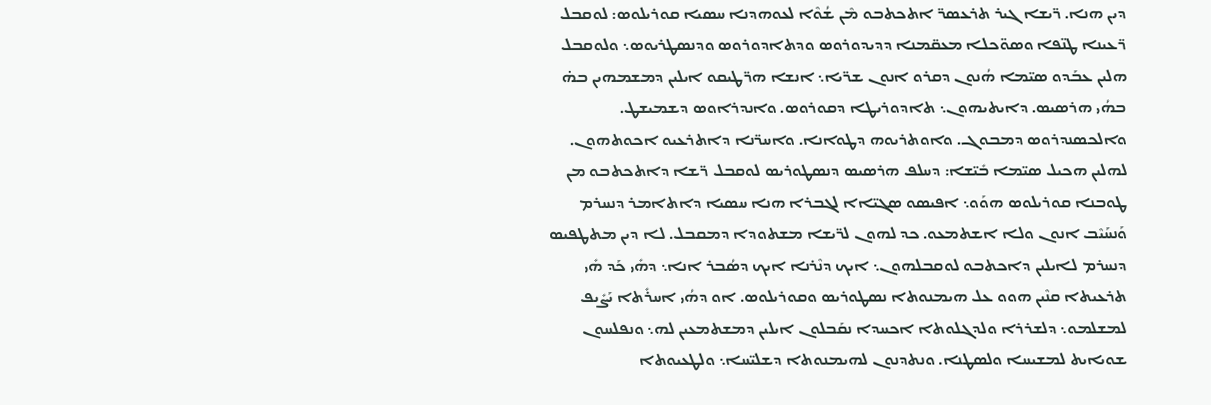ܕܝܢ ܗܢܐ. ܖ̈ܝܫܐ ܓܝܪ ܬܪܥܣܖ̈ ܐܬܟܬܒܘ ܡܶܢ ܫܳܘܶܐ ܠܥܘܗܕܢܐ ܚܣܝܐ ܩܘܪܝܠܘܣ: ܠܘܩܒܠ ܖ̈ܥܝܢܐ ܛܢ̈ܦܐ ܘܣܘ̈ܟܠܐ ܡܥܩ̈ܡܢܐ ܕܕܝܕܘܪܘܣ ܘܕܬܐܕܘܪܘܣ ܘܕܢܣܛܪܝܘܣ܆ ܘܠܘܩܒܠ ܗܠܝܢ ܥܒܰܕܘ ܣܝ̈ܡܐ ܗܳܢܘܢ ܕܩܪܘ ܐܢܘܢ ܫܖ̈ܝܐ܆ ܐܢܫܐ ܗܖ̈ܛܝܩܘ ܐܝܠܝܢ ܕܡܫܡܗܝܢ ܒܗ̇ ܒܗܳܝ ܗܪܣܝܣ. ܕܐܝܬܝܗܘܢ܆ ܬܐܕܘܪܝܛܐ ܕܩܘܪܘܣ. ܘܐܢܕܪܐܘܣ ܕܫܡܝܫܛ. ܘܐܠܟܣܢܕܪܘܣ ܕܡܒܘܓ. ܘܐܘܬܪܝܘܗ ܕܛܘܐܢܐ. ܘܐܚܖ̈ܢܐ ܕܐܬܪܥܝܘ ܐܟܘܬܗܘܢ. ܠܗܠܝܢ ܗܟܝܠ ܣܝ̈ܡܐ ܒܺܝ̈ܫܐ: ܕܚܠܦ ܗܪܣܝܣ ܕܢܣܛܘܪܝܣ ܠܘܩܒܠ ܖ̈ܫܐ ܕܐܬܟܬܒܘ ܡܢ ܛܘܒܢܐ ܩܘܪܝܠܘܣ ܗܘܰܘ܆ ܐܦܝܣܘ ܣܓܝ̈ܐܐ ܠܓܒܪܐ ܗܢܐ ܚܣܝܐ ܕܐܬܐܡܪ ܕܢܚܪܡ ܘܰܢܚܰܝܶܒ ܐܢܘܢ ܘܠܐ ܐܫܬܡܥܘ. ܟܕ ܠܗܘܢ ܠܖ̈ܝܫܐ ܡܫܬܘܕܐ ܕܡܩܒܠ. ܠܐ ܕܝܢ ܡܬܛܦܝܣ ܕܢܚܪܡ ܠܐܝܠܝܢ ܕܐܟܬܒܘ ܠܘܩܒܠܗܘܢ܆ ܐܝܟ ܕܢܶܪܢܐ ܐܝܟ ܕܣܳܒܪ ܐܢܐ܆ ܕܗܺܝ ܟܰܕ ܗܺܝ ܬܪܥܝܬܐ ܩܢܶܝܢ ܗܘܘ ܥܠ ܗܝܡܢܘܬܐ ܢܣܛܘܪܝܣ ܘܩܘܪܝܠܘܣ. ܐܘ ܕܗܳܝ ܐܚܪܺܬܐ ܝܰܨܺܝܦ ܠܡܫܠܡܘ܆ ܕܠܫܪܪܐ ܘܠܕܓܠܘܬܐ ܐܟܚܕܐ ܢܩܰܒܠܘܢ ܐܝܠܝܢ ܕܡܫܬܡܥܝܢ ܠܗ܆ ܘܢܦܠܚܘܢ ܫܘܝܐܝܬ ܠܡܫܝܚܐ ܘܠܣܛܢܐ. ܘܢܬܕܢܘܢ ܠܗܝܡܢܘܬܐ ܕܫܠܝ̈ܚܐ܆ ܘܠܛܥܝܘܬܐ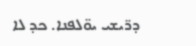ܕܖ̈ܝܫܝ ܝܘ̈ܠܦܢܐ. ܟܕ ܠܐ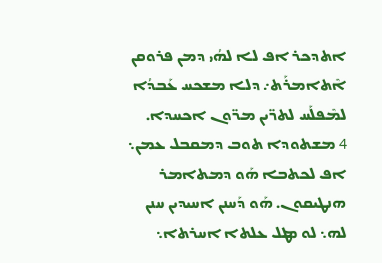ܐܬܕܟܪ ܐܦ ܠܐ ܠܗܳܝ ܕܡܢ ܦܪܘܩܢ ܐܶܬܐܡܪܰܬ܇ ܕܠܐ ܡܫܟܚ ܥܰܒܕܳܐ ܠܡܶܦܠܰܚ ܠܬܖ̈ܝܢ ܡܖ̈ܘܢ ܐܟܚܕܐ.
4 ܡܫܬܘܕܐ ܬܘܒ ܕܡܩܒܠ ܥܡܢ܆ ܐܦ ܠܟܬܒܐ ܗܰܘ ܕܡܬܐܡܪ ܗܢܛܝܩܘܢ. ܗܰܘ ܕܰܚܢܢ ܐܚܝܕܝܢ ܚܢܢ ܠܗ܆ ܠܘ ܡܛܠ ܥܠܬܐ ܐܚܪܬܐ܆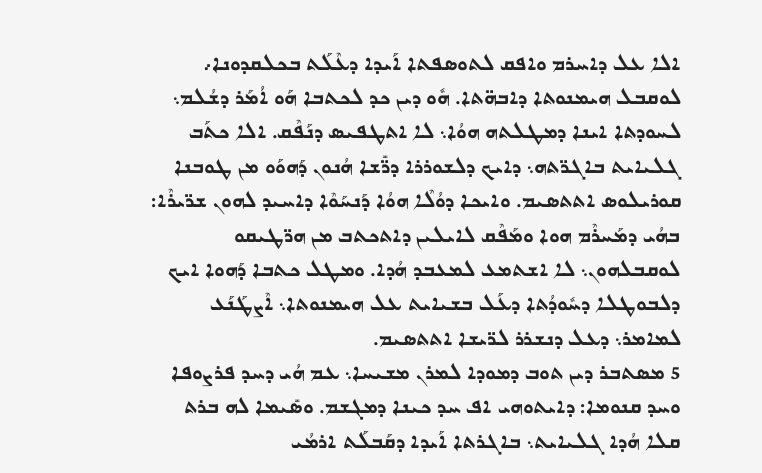ܐܠܐ ܥܠ ܕܐܚܪܡ ܘܐܦܩ ܠܬܘܣܦܬܐ ܐܰܝܕܐ ܕܥܶܠܰܬ ܒܟܠܩܕܘܢܐ܇ ܠܘܩܒܠ ܗܝܡܢܘܬܐ ܕܐܒܗ̈ܬܐ. ܗܽܘ ܕܝܢ ܟܕ ܠܟܬܒܐ ܗܰܘ ܐܳܡܰܪ ܕܫܳܠܡ܆ ܠܚܘܕܬܐ ܐܝܢܐ ܕܡܛܠܬܗ ܗܘܳܐ܆ ܠܐ ܐܬܛܦܝܣ ܕܢܰܦܶܩ. ܐܠܐ ܟܬܰܒ ܓܠܝܐܝܬ ܒܐܓܖ̈ܬܗ܆ ܕܐܝܟ ܕܠܫܘܪܪܐ ܕܖ̈ܺܫܐ ܗܳܢܘܢ ܕܰܗܘܰܘ ܡܢ ܛܘܒܢܐ ܩܘܪܝܠܘܣ ܐܬܬܣܝܡ. ܘܐܝܟܐ ܕܘܳܠܶܐ ܗܘܳܐ ܕܰܢܚܰܘܶܐ ܕܐܚܝܕ ܠܗܘܢ ܫܖ̈ܝܪܶܐ: ܒܗܳܝ ܕܡܰܚܪܶܡ ܗܘܐ ܘܡܰܦܶܩ ܠܐܝܠܝܢ ܕܐܬܟܬܒ ܡܢ ܗܖ̈ܛܝܩܘ ܠܘܩܒܠܗܘܢ܆ ܠܐ ܐܫܬܡܥ ܠܡܥܒܕ ܗܳܕܐ. ܘܡܛܠ ܟܬܒܐ ܕܰܗܘܐ ܐܝܟ ܕܠܒܘܛܠܐ ܕܚܽܘܕܳܬܐ ܕܥܰܠ ܒܫܝܐܝܬ ܥܠ ܗܝܡܢܘܬܐ܆ ܐܶܨܛܰܢܰܥ ܠܡܐܡܪ܆ ܕܥܠ ܕܢܫܪܪ ܠܖ̈ܝܫܐ ܐܬܬܣܝܡ.
5 ܡܣܬܒܪ ܕܝܢ ܬܘܒ ܕܡܘܕܐ ܠܡܪܢ ܡܫܝܚܐ܆ ܥܡ ܗܳܝ ܕܚܕ ܦܪܨܘܦܐ ܘܚܕ ܩܢܘܡܐ: ܕܐܝܬܘܗܝ ܐܦ ܚܕ ܟܝܢܐ ܕܡܓܫܡ. ܘܣܺܝܡܐ ܠܗ ܒܪܬ ܩܠܐ ܗܳܕܐ ܓܠܝܐܝܬ܆ ܒܐܓܪܬܐ ܐܰܝܕܐ ܕܩܰܒܠܰܬ ܐܪܡܳܝ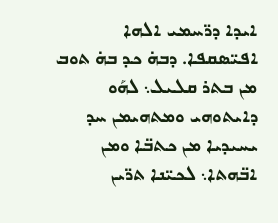ܐܝܕܐ ܕܖ̈ܚܡܝ ܐܠܗܐ ܐܦܝ̈ܣܩܦܐ. ܕܒܗ̇ ܟܕ ܒܗ̇ ܬܘܒ ܡܢ ܒܬܪ ܩܠܝܠ܆ ܠܗܰܘ ܕܐܝܬܘܗܝ ܘܡܬܗܝܡܢ ܚܕ ܝܚܝܕܝܐ ܡܢ ܟܬܒ̈ܐ ܘܡܢ ܐܒ̈ܗܬܐ܆ ܠܟܝ̈ܢܐ ܬܖ̈ܝܢ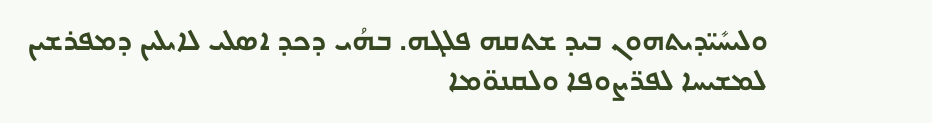ܘܠܝܚܺܝ̈ܕܝܬܗܘܢ ܒܝܕ ܫܬܩܗ ܦܠܓܗ. ܒܗܳܝ ܕܟܕ ܐܣܠܝ ܠܐܝܠܝܢ ܕܡܦܪܫܝܢ ܠܡܫܝܚܐ ܠܦܖ̈ܨܘܦܐ ܘܠܩܢܘ̈ܡܐ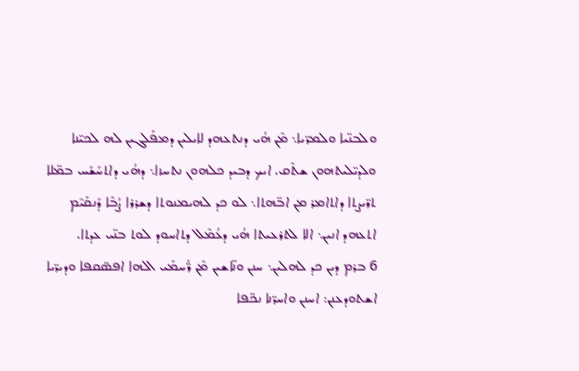ܘܠܒܢ̈ܝܐ ܘܠܡܖ̈ܝܐ܆ ܡܶܢ ܗܳܝ ܕܢܬܥܗܕ ܠܐܝܠܝܢ ܕܡܦܰܠܓܝܢ ܠܗ ܠܟܝ̈ܢܐ ܘܠܕܝ̈ܠܝܬܗܘܢ ܫܬܶܩ. ܐܝܟ ܕܒܝܕ ܟܠܗܘܢ ܢܬܚܙܐ܆ ܕܗܳܝ ܕܐܬܚܰܫܰܚ ܒܡ̈ܠܐ ܬܖ̈ܝܨܬܐ ܕܐܬܐܡܪ ܡܢ ܐܒ̈ܗܬܐ܆ ܠܘ ܟܕ ܠܗܝܡܢܘܬܐ ܕܫܪܪܐ ܨܳܒܶܐ ܕܰܢܩܰܝܶܡ ܐܬܥܗܕ ܐܢܝܢ܆ ܐܠܐ ܠܬܪܥܝܬܐ ܗܳܝ ܕܥܳܡܶܠ ܕܬܐܚܘܕ ܠܘܬ ܒܢ̈ܝ ܥܕܬܐ.
6 ܒܪܡ ܕܝܢ ܟܕ ܠܗܠܝܢ܆ ܚܢܢ ܘܢ̈ܐܫܝܢ ܡܶܢ ܖ̈ܳܚܡܰܝ ܐܠܗܐ ܐܦܣ̈ܩܦܐ ܘܕܝܖ̈ܝܐ ܐܫܬܘܕܥܢܢ: ܐܚܢܢ ܘܐܚܖ̈ܢܐ ܢܟ̈ܦܐ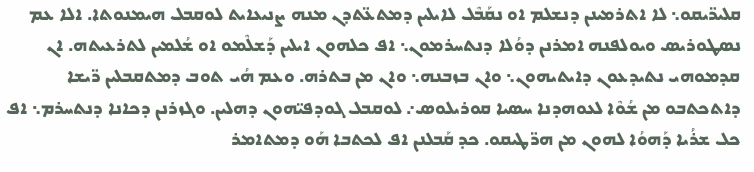ܩܠܝܖ̈ܝܩܘ܆ ܠܐ ܐܬܪܡܝܢܢ ܕܢܫܠܡ ܐܘ ܢܩܰܒܶܠ ܠܐܝܠܝܢ ܕܡܬܥ̈ܬܕܢ ܡܢܗ ܨܢܝܥܐܝܬ ܠܘܩܒܠ ܗܝܡܢܘܬܐ. ܐܠܐ ܥܡ ܢܣܛܘܪܝܣ ܘܝܘܠܦܢܗ ܐܡܪܢܢ ܕܘܳܠܐ ܕܢܬܚܪܡܘܢ܆ ܐܦ ܟܠܗܘܢ ܐܝܠܝܢ ܕܰܫܠܶܡܘ ܐܘ ܫܳܠܡܝܢ ܠܬܪܥܝܬܗ. ܐܢ ܩܕܡܘܗܝ ܢܬܝܕܥܘܢ ܕܐܝܬܝܗܘܢ܆ ܘܐܢ ܒܙܒܢܗ܆ ܘܐܢ ܡܢ ܒܬܪܗ. ܘܥܡ ܗܳܝ ܬܘܒ ܕܡܬܩܒܠܝܢ ܖ̈ܝܫܐ ܕܐܬܟܬܒܘ ܡܢ ܫܳܘܶܐ ܠܥܘܗܕܢܐ ܚܣܝܐ ܩܘܪܝܠܘܣ܇ ܠܘܩܒܠ ܓܘܕܦܝ̈ܗܘܢ ܕܗܠܝܢ. ܘܓܙܪܢܢ ܕܟܐܢܐ ܕܢܬܚܪܡ܆ ܐܦ ܟܠ ܫܪܳܝܐ ܕܰܗܘܳܐ ܠܗܘܢ ܡܢ ܗܖ̈ܛܝܩܘ. ܟܕ ܩܰܒܠܢܢ ܐܦ ܠܟܬܒܐ ܗܰܘ ܕܡܬܐܡܪ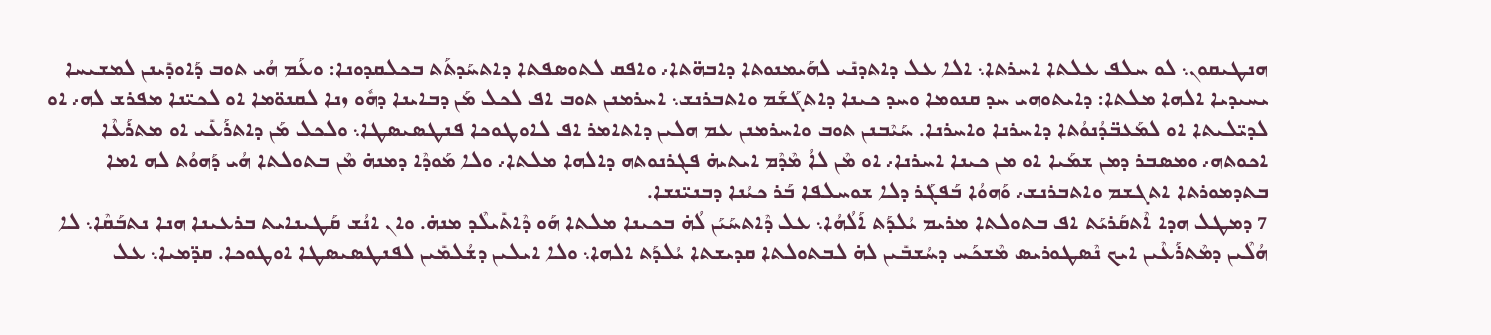ܗܢܛܝܩܘܢ܆ ܠܘ ܚܠܦ ܥܠܬܐ ܐܚܪܬܐ܆ ܐܠܐ ܥܠ ܕܐܬܕܢܺܝ ܠܗܰܝܡܢܘܬܐ ܕܐܒܗ̈ܬܐ܇ ܘܐܦܩ ܠܬܘܣܦܬܐ ܕܐܬܚܰܕܬܰܬ ܒܟܠܩܕܘܢܐ: ܘܥܰܡ ܗܳܝ ܬܘܒ ܕܰܐܘܕܺܝܢܢ ܠܡܫܝܚܐ ܝܚܝܕܝܐ ܐܠܗܐ ܡܠܬܐ: ܕܐܝܬܘܗܝ ܚܕ ܩܢܘܡܐ ܘܚܕ ܟܝܢܐ ܕܐܬܓܰܫܰܡ ܘܐܬܒܪܢܫ܆ ܐܚܪܡܢܢ ܬܘܒ ܐܦ ܠܟܠ ܡܰܢ ܕܒܐܝܢܐ ܕܗܽܘ ܙܢܐ ܠܩܢܘ̈ܡܐ ܐܘ ܠܟܝ̈ܢܐ ܡܦܪܫ ܠܗ܇ ܐܘ ܠܕܝ̈ܠܝܬܐ ܐܘ ܠܡܰܥܒ̈ܕܳܢܘܳܬܐ ܕܐܚܪܢܐ ܘܐܚܪܢܐ. ܚܰܝܶܒܢܢ ܬܘܒ ܘܐܚܪܡܢܢ ܥܡ ܗܠܝܢ ܕܐܬܐܡܪ ܐܦ ܠܐܘܛܘܟܐ ܦܢܛܣܝܣܛܐ܆ ܘܠܟܠ ܡܰܢ ܕܐܬܪܰܥܺܝ ܐܘ ܡܬܪܰܥܶܐ ܐܟܘܬܗ܇ ܘܡܣܒܪ ܕܡܢ ܫܡܰܝܐ ܐܘ ܡܢ ܟܝܢܐ ܐܚܪܢܐ܇ ܐܘ ܡܶܢ ܠܐܳ ܡܶܕܶܡ ܐܝܬܝܗ̇ ܦܓܪܢܘܬܗ ܕܐܠܗܐ ܡܠܬܐ܇ ܘܠܐ ܡܰܘܕܶܐ ܕܡܢܗ̇ ܡܶܢ ܒܬܘܠܬܐ ܗܳܝ ܕܰܗܘܳܬ ܠܗ ܐܡܐ ܒܬܕܡܘܪܬܐ ܐܬܓܫܡ ܘܐܬܒܪܢܫ܇ ܘܰܗܘܳܐ ܒܰܦܓܰܪ ܕܠܐ ܫܘܚܠܦܐ ܒܰܪ ܟܝܳܢܐ ܕܒܢܝ̈ܢܫܐ.
7 ܕܡܛܠ ܗܕܐ ܐܶܬܩܰܪܝܰܬ ܐܦ ܒܬܘܠܬܐ ܡܪܝܡ ܝܳܠܕܰܬ ܐܰܠܳܗܳܐ܆ ܥܠ ܕܶܐܬܚܰܝܰܢ ܠܳܗ̇ ܒܟܝܢܐ ܡܠܬܐ ܗܰܘ ܕܶܐܬܺܝܠܶܕ ܡܢܗ̇. ܘܐܢ ܐܢܳܫ ܩܰܛܝܢܐܝܬ ܒܪܥܝܢܐ ܗܢܐ ܢܬܒܰܩܶܐ܆ ܠܐ ܗܳܠܶܝܢ ܕܡܶܬܪܰܥܶܝܢ ܐܝܟ ܢܶܣܛܘܪܝܣ ܡܶܫܟܰܚ ܕܚܳܫܒܺܝܢ ܠܗ̇ ܠܒܬܘܠܬܐ ܩܕܝܫܬܐ ܝܳܠܕܰܬ ܐܠܗܐ܆ ܘܠܐ ܐܝܠܝܢ ܕܫܳܠܡܺܝܢ ܠܦܢܛܣܝܣܛܐ ܐܘܛܘܟܐ. ܩܕ̈ܡܝܐ܆ ܥܠ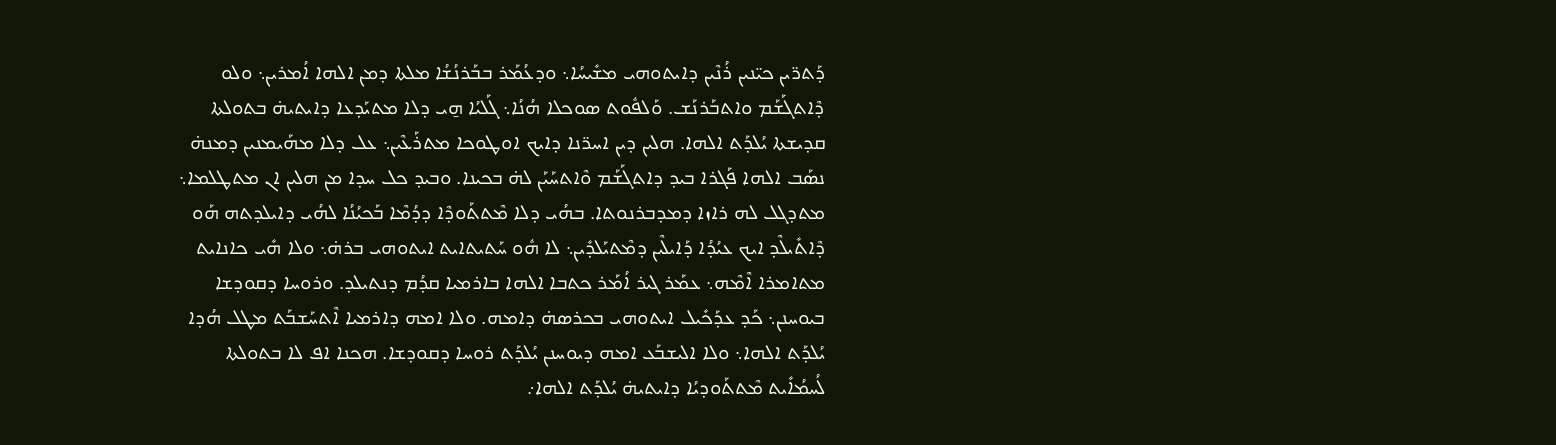ܕܰܬܖ̈ܝܢ ܟܝ̈ܢܝܢ ܪܳܢܶܝܢ ܕܐܝܬܘܗܝ ܡܫܺܝܚܳܐ܆ ܘܕܥܳܡܰܪ ܒܒܰܪܢܳܫܳܐ ܡܠܬܐ ܕܡܢ ܐܠܗܐ ܐܳܡܪܝܢ܆ ܘܠܘ ܕܶܐܬܓܰܫܰܡ ܘܐܬܒܰܪܢܰܫ. ܘܰܠܦܽܘܬ ܣܘܟܠܐ ܗܳܢܳܐ܆ ܓܰܠܝܳܐ ܗ̱ܝ ܕܠܐ ܡܬܝܰܕܥܐ ܕܐܝܬܝܗ̇ ܒܬܘܠܬܐ ܩܕܝܫܬܐ ܝܳܠܕܰܬ ܐܠܗܐ. ܗܠܝܢ ܕܝܢ ܐܚܖ̈ܢܐ ܕܐܝܟ ܐܘܛܘܟܐ ܡܬܪܰܥܶܝܢ܆ ܥܠ ܕܠܐ ܡܗܰܝܡܢܝܢ ܕܡܢܗ̇ ܢܣܰܒ ܐܠܗܐ ܦܰܓܪܐ ܒܝܕ ܕܐܬܓܰܫܰܡ ܘܶܐܬܚܰܝܰܢ ܠܗ̇ ܒܟܝܢܐ. ܘܒܝܕ ܟܠ ܚܕܐ ܡܢ ܗܠܝܢ ܐܢ ܡܬܛܠܡܐ܆ ܡܬܕܓܠ ܠܗ ܪܐܙܐ ܕܡܕܒܪܢܘܬܐ. ܒܗܳܝ ܕܠܐ ܡܶܬܬܰܘܕܶܐ ܕܕܳܡܶܐ ܒܰܟܝܳܢܳܐ ܠܗܳܝ ܕܐܝܠܕܬܗ ܗܰܘ ܕܶܐܬܺܝܠܶܕ ܐܝܟ ܥܝܳܕܳܐ ܕܰܐܝܠܶܝܢ ܕܡܶܬܝܰܠܕܺܝܢ܆ ܠܐ ܗܽܘ ܚܰܬܝܬܐܝܬ ܐܝܬܘܗܝ ܒܪܗ̇܆ ܘܠܐ ܗܺܝ ܟܐܢܐܝܬ ܡܬܐܡܪܐ ܐܶܡܶܗ܆ ܥܡܰܪ ܓܝܪ ܐܳܡܰܪ ܟܬܒܐ ܐܠܗܐ ܒܐܪܡܝܐ ܩܕܳܡ ܕܢܬܝܠܕ. ܘܪܘܚܐ ܕܩܘܕܫܐ ܒܝܘܚܢܢ܆ ܟܰܕ ܥܕܰܟܺܝܠ ܐܝܬܘܗܝ ܒܟܪܣܗ̇ ܕܐܡܗ. ܘܠܐ ܐܡܗ ܕܐܪܡܝܐ ܐܶܬܚܰܫܒܰܬ ܡܛܠ ܗܳܕܐ ܝܳܠܕܰܬ ܐܠܗܐ܆ ܘܠܐ ܐܠܝܫܒܰܥ ܐܡܗ ܕܝܘܚܢܢ ܝܳܠܕܰܬ ܪܘܚܐ ܕܩܘܕܫܐ. ܗܟܢܐ ܐܦ ܠܐ ܒܬܘܠܬܐ ܠܳܚܡܳܐܺܝܬ ܡܶܬܬܰܘܕܝܳܐ ܕܐܝܬܝܗ̇ ܝܳܠܕܰܬ ܐܠܗܐ܇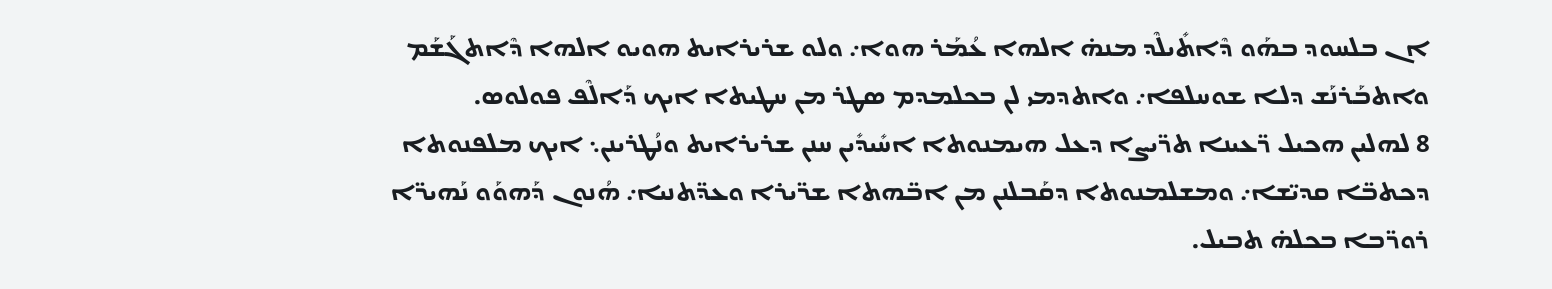ܐܢ ܒܠܚܘܕ ܒܗܰܘ ܕܶܐܬܺܝܠܶܕ ܡܢܗ̇ ܐܠܗܐ ܥܳܡܰܪ ܗܘܐ܇ ܘܠܘ ܫܪܝܪܐܝܬ ܗܘܝܘ ܐܠܗܐ ܕܶܐܬܓܰܫܰܡ ܘܐܬܒܰܪܢܰܫ ܕܠܐ ܫܘܚܠܦܐ܇ ܘܐܬܕܡܝ ܠܢ ܒܟܠܡܕܡ ܣܛܪ ܡܢ ܚܛܝܬܐ ܐܝܟ ܕܰܐܠܶܦ ܦܘܠܘܣ.
8 ܠܗܠܝܢ ܗܟܝܠ ܖ̈ܥܝܢܐ ܬܖ̈ܝܨܐ ܕܥܠ ܗܝܡܢܘܬܐ ܐܚܺܝܕܺܝܢ ܚܢܢ ܫܪܝܪܐܝܬ ܘܢܳܛܪܝܢܢ܆ ܐܝܟ ܡܠܦܢܘܬܐ ܕܟܬܒ̈ܐ ܩܕܝ̈ܫܐ܇ ܘܡܫܠܡܢܘܬܐ ܕܩܰܒܠܢܢ ܡܢ ܐܒ̈ܗܬܐ ܫܖ̈ܝܪܐ ܘܥܕ̈ܬܢܝܐ܇ ܗܳܢܘܢ ܕܰܗܘܰܘ ܢܰܗܝܖ̈ܐ ܪܘܖ̈ܒܐ ܒܟܠܗ̇ ܬܒܝܠ.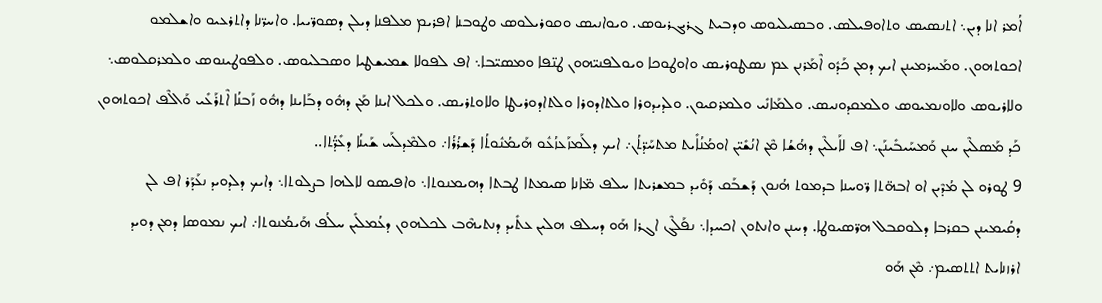ܐܳܡܪ ܐܢܐ ܕܝܢ܆ ܐܬܢܣܝܣ ܘܬܐܘܦܝܠܣ. ܘܒܣܝܠܝܘܣ ܘܕܒܝܬ ܓܪܝܓܪܝܘܣ. ܘܝܘܐܢܝܣ ܘܩܘܪܝܠܘܣ ܘܛܘܒܢܐ ܐܦܪܝܡ ܡܠܦܢܐ ܕܝܠܢ ܕܣܘܖ̈ܝܝܐ. ܘܐܚܖ̈ܢܐ ܕܐܬܪܥܝܘ ܘܐܫܠܡܘ ܐܟܘܬܗܘܢ. ܘܡܰܚܪܡܝܢܢ ܐܝܟ ܕܡܢ ܟܰܕܽܘ ܐܶܡܰܪܢܢ ܥܡ ܢܣܛܘܪܝܣ ܘܐܘܛܘܟܐ ܘܝܘܠܦܢܝ̈ܗܘܢ ܛܢ̈ܦܐ ܘܡܣܝ̈ܒܐ܆ ܐܦ ܠܦܘܠܐ ܫܡܝܫܛܝܐ ܘܣܒܠܝܘܣ. ܘܠܦܘܛܝܢܘܣ ܘܠܡܪܩܠܘܣ܆ ܘܠܐܪܝܘܣ ܘܠܐܘܢܡܝܘܣ ܘܠܡܩܕܘܢܝܣ. ܘܠܡܰܐܢܺܝ ܘܠܡܪܩܝܘܢ. ܘܠܕܝܕܘܪܐ ܘܠܬܐܕܘܪܐ ܘܠܬܐܕܘܪܝܛܐ ܘܠܐܘܬܪܝܣ. ܘܠܟܠ ܐܝܢܐ ܡܰܢ ܕܗܽܘ ܕܒܰܐܝܢܐ ܕܗܽܘ ܙܰܒܢܳܐ ܐܶܬܪܰܥܺܝ ܘܰܐܠܶܦ ܐܟܘܬܗܘܢ ܟܰܕ ܡܰܣܠܶܝܢ ܚܢܢ ܘܰܡܚܰܝܒܺܝܢܰܢ܆ ܐܦ ܠܐܰܝܠܶܝܢ ܕܗܳܫܳܐ ܡܶܢ ܐܢܳܫܺܝ̈ܢ ܐܘܡܳܢܳܐܺܝܬ ܡܬܚܰܕ̈ܬܳܢ܇ ܐܝܟ ܕܠܰܡܙܰܥܙܳܥܽܘ ܗܰܝܡܳܢܽܘܬܳܐ ܕܰܫܪܳܪܳܐ܇ ܘܠܡܶܕܠܰܚ ܫܰܝܢܳܐ ܕܥܺܕ̈ܳܬܐ..
9 ܛܘܪܘ ܠܢ ܡܳܕܶܝܢ ܐܘ ܐܒܗ̈ܬܐ ܖ̈ܘܚܢܐ ܒܕܡܘܬ ܗܳܢܘܢ ܕܰܫܒܰܩ ܕܰܘܺܝܕ ܒܡܫܪܝܬܐ ܚܠܦ ܡ̈ܐܢܐ ܣܝܡܬܐ ܛܒܬܐ ܕܗܝܡܢܘܬܐ܆ ܘܐܦܝܣܘ ܠܐܠܗܐ ܒܨܠܘܬܐ܆ ܕܐܝܟ ܕܠܕܘܝܕ ܢܥܰܕܰܪ ܐܦ ܠܢ ܕܩܳܝܡܝܢܢ ܒܩܪܒܐ ܕܠܘܩܒܠ ܗܖ̈ܣܝܘܛܐ. ܕܚܢܢ ܘܐܢܬܘܢ ܐܟܚܕܐ܆ ܢܦܰܠܶܓ ܐܓܪܐ ܗܰܘ ܕܚܠܦ ܗܠܝܢ ܥܬܺܝܕ ܕܢܬܝܗܶܒ ܠܟܠܗܘܢ ܕܥܳܡܠܺܝܢ ܚܠܳܦ ܗܰܝܡܳܢܘܬܐ܇ ܐܝܟ ܢܡܘܣܐ ܕܡܢ ܕܘܝܕ ܐܪܙܢܐܝܬ ܐܬܬܣܝܡ܇ ܡܶܢ ܗܰܘ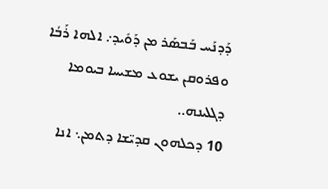ܕܰܕܢܰܚ ܒܰܒܣܰܪ ܡܢ ܕܰܘܺܝܕ܇ ܐܠܗܐ ܪܰܒܳܐ ܘܦܪܘܩܢ ܝܫܘܥ ܡܫܝܚܐ ܒܝܘܡܐ ܕܓܠܝܢܗ..
10 ܕܟܠܗܘܢ ܩܕܝ̈ܫܐ ܕܬܡܢ܆ ܐܢܐ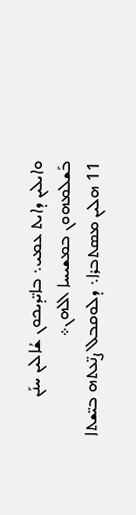ܘܐܝܠܝܢ ܕܐܝܬ ܥܡܝ܆ ܒܐܝ̈ܕܝܟܘܢ ܫܳܐܠܝܢ ܚܢܰܢ ܒܰܫܠܡܗܘܢ ܒܡܫܝܚܐ ܐܠܗܢ܀
11 ܗܠܝܢ ܡܣܬܒܪܐ܆ ܕܠܘܩܒܠ ܨܢ̈ܥܬܗ ܒܝ̈ܫܬܐ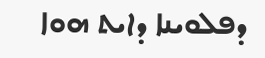ܕܦܠܘܝܢܐ ܕܐܝܬ ܗܘܐ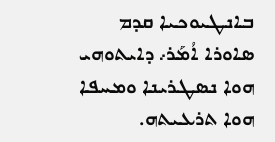ܒܐܢܛܝܘܟܝܐ ܩܕܡ ܣܐܘܪܐ ܐܳܡܰܪ܇ ܕܐܝܬܘܗܝ ܗܘܐ ܢܣܛܪܝܢܐ ܘܡܚܦܐ ܗܘܐ ܬܪܥܝܬܗ.